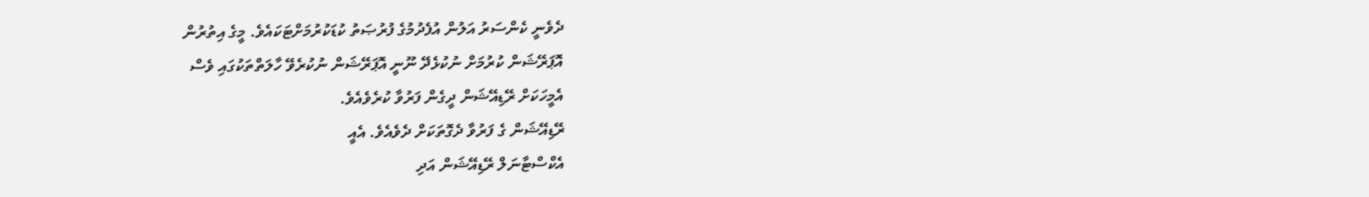ދެވެނީ ކެންސަރު އަލުން އުފެދުމުގެ ފުރުޞަތު ކުޑަކުރުމަށްޓަކައެވެ. މީގެ އިތުރުން
އޮޕަރޭޝަން ކުރުމަށް ނުކުޅެދޭ ނޫނީ އޮޕަރޭޝަން ނުކުރެވޭ ހާލަތްތަކުގައި ވެސް
އެމީހަކަށް ރޭޑިއޭޝަން ދީގެން ފަރުވާ ކުރެވެއެވެ.
ރޭޑިއޭޝަން ގެ ފަރުވާ ދެގޮތަކަށް ދެވެއެވެ. އެއީ
އެކްސްޓާނަލް ރޭޑިއޭޝަން އަދި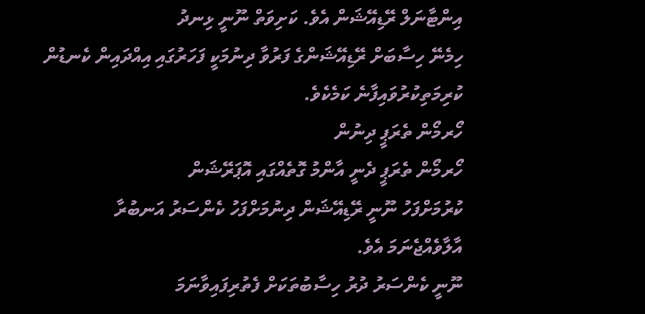އިންޓާނަލް ރޭޑިއޭޝަން އެވެ. ކަށިވަތް ނޫނީ ޅިނދު
ހިމެނޭ ހިސާބަށް ރޭޑިއޭޝަންގެ ފަރުވާ ދިނުމަކީ ފަހަރުގައި އިއްދައިން ކެނޑުން
ކުރިމަތިކުރުވައިފާނެ ކަމެކެވެ.
ހޯރމޯން ތެރަޕީ ދިނުން
ހޯރމޯން ތެރަޕީ ދެނީ އާންމު ގޮތެއްގައި އޮޕަރޭޝަން
ކުރުމަށްފަހު ނޫނީ ރޭޑިއޭޝަން ދިނުމަށްފަހު ކެންސަރު އަނބުރާ އާލާވެއްޖެނަމަ އެވެ.
ނޫނީ ކެންސަރު ދުރު ހިސާބުތަކަށް ފެތުރިފައިވާނަމަ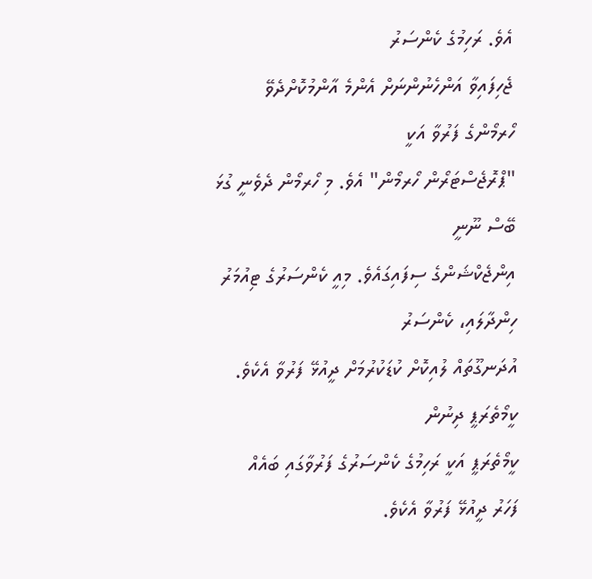އެވެ. ރަހިމުގެ ކެންސަރު
ޖެހިފައިވާ އަންހެނުންނަށް އެންމެ އާންމުކޮށްދެވޭ ހޯރމޯންގެ ފަރުވާ އަކީ
"ޕްރޮޖެސްޓަރޯން ހޯރމޯން" އެވެ. މި ހޯރމޯން ދެވެނީ ގުޅަ ބޭސް ނޫނީ
އިންޖެކްޝަންގެ ސިފައިގައެވެ. މިއީ ކެންސަރުގެ ޓިއުމަރު ހިންދާލައި، ކެންސަރު
އުދަނގޫތައް ލުއިކޮށް ކުޑަކުރުމަށް ދީއުޅޭ ފަރުވާ އެކެވެ.
ކީމޯތެރަޕީ ދިނުން
ކީމޯތެރަޕީ އަކީ ރަހިމުގެ ކެންސަރުގެ ފަރުވާގައި ބައެއް
ފަހަރު ދީއުޅޭ ފަރުވާ އެކެވެ.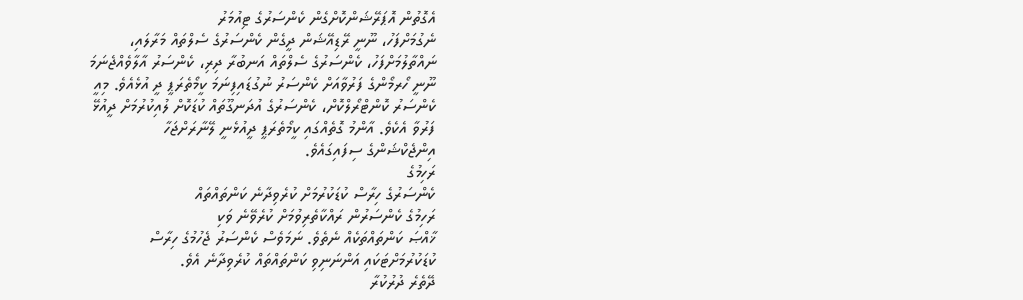އެގޮތުން އޮޕަރޭޝަންކޮށްގެން ކެންސަރުގެ ޓިއުމަރު
ނެގުމަށްފަހު، ނޫނީ ރޭޑިއޭޝަން ދީގެން ކެންސަރުގެ ސެލްތައް މަރާލައި،
ނައްތާލުމަށްފަހު، ކެންސަރުގެ ސެލްތައް އަނބުރާ ދިރި، ކެންސަރު އާލާވެއްޖެނަމަ
ނޫނީ ހޯރމޯންގެ ފަރުވާއަށް ކެންސަރު ނުގުޑައިފިނަމަ ކީމޯތެރަޕީ ދީ އުޅެއެވެ. މިއީ
ކެންސަރު ކޮންޓްރޯލްކޮށް، ކެންސަރުގެ އުދަނގޫތައް ކުޑަކޮށް ލުއިކުރުމަށް ދީއުޅޭ
ފަރުވާ އެކެވެ. އާންމު ގޮތެއްގައި ކީމޯތެރަޕީ ދީއުޅެނީ ލޭނާރަށްޖަހާ
އިންޖެކްޝަންގެ ސިފައިގައެވެ.
ރަހިމުގެ
ކެންސަރުގެ ހިރާސް ކުޑަކުރުމަށް ކުރެވިދާނެ ކަންތައްތައް
ރަހިމުގެ ކެންސަރުން ރައްކާތެރިވުމަށް ކުރެވޭނެ ވަކި
ޚާއްޞަ ކަންތައްތަކެއް ނެތެވެ. ނަމަވެސް ކެންސަރު ޖެހުމުގެ ހިރާސް
ކުޑަކުރުމަށްޓަކައި އަންނަނިވި ކަންތައްތައް ކުރެވިދާނެ އެވެ.
ދޭތެރެ ދުރުކުރާ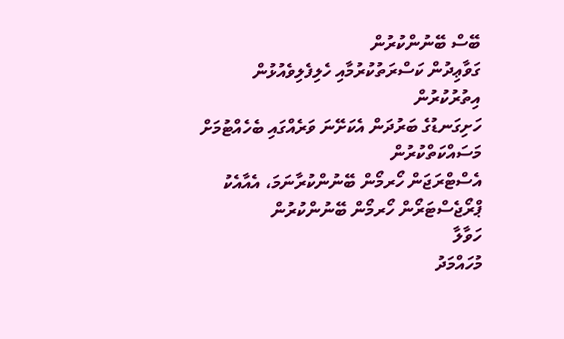ބޭސް ބޭނުންކުރުން
ގަވާޢިދުން ކަސްރަތުކުރުމާއި ހެލިފެލިވެއުޅުން
އިތުރުކުރުން
ހަށިގަނޑުގެ ބަރުދަން އެކަށޭނަ ވަރެއްގައި ބެހެއްޓުމަށް
މަސައްކަތްކުރުން
އެސްޓްރަޖަން ހޯރމޯން ބޭނުންކުރާނަމަ، އެއާއެކު
ޕްރޯޖެސްޓަރޯން ހޯރމޯން ބޭނުންކުރުން
ހަވާލާ
މުހައްމަދު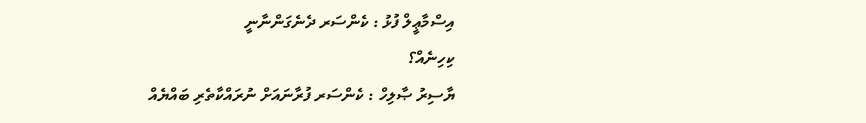އިސްމާޢީލް ފުޅު : ކެންސަރ ދެނެގަންނާނީ
ކިހިނެއް؟
ޔާސިރު ޞާލިހް : ކެންސަރ ފުރާނައަށް ނުރައްކާތެރި ބައްޔެއް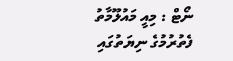ނޯޓް : މިއީ މައުލޫމާތު ފެތުރުމުގެ ނިޔަތުގައި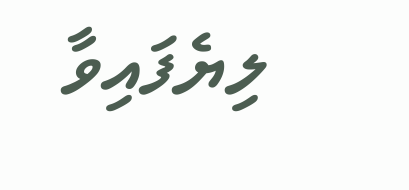ލިޔެފައިވާ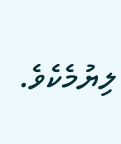ލިޔުމެކެވެ.